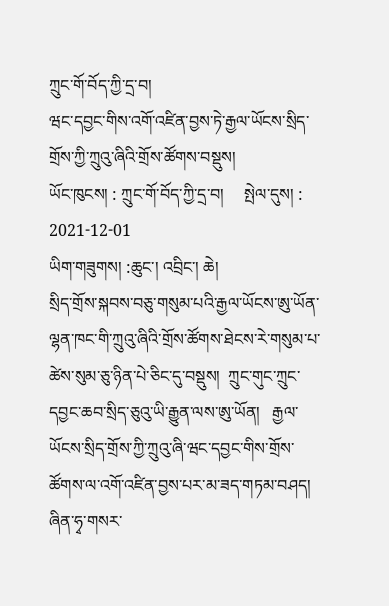ཀྲུང་གོ་བོད་ཀྱི་དྲ་བ།
ཝང་དབྱང་གིས་འགོ་འཛིན་བྱས་ཏེ་རྒྱལ་ཡོངས་སྲིད་གྲོས་ཀྱི་ཀྲུའུ་ཞིའི་གྲོས་ཚོགས་བསྡུས།
ཡོང་ཁུངས། : ཀྲུང་གོ་བོད་ཀྱི་དྲ་བ།     སྤེལ་དུས། : 2021-12-01
ཡིག་གཟུགས། :ཆུང་། འབྲིང་། ཆེ།
སྲིད་གྲོས་སྐབས་བཅུ་གསུམ་པའི་རྒྱལ་ཡོངས་ཨུ་ཡོན་ལྷན་ཁང་གི་ཀྲུའུ་ཞིའི་གྲོས་ཚོགས་ཐེངས་རེ་གསུམ་པ་ཚེས་སུམ་ཅུ་ཉིན་པེ་ཅིང་དུ་བསྡུས།  ཀྲུང་གུང་ཀྲུང་དབྱང་ཆབ་སྲིད་ཅུའུ་ཡི་རྒྱུན་ལས་ཨུ་ཡོན།   རྒྱལ་ཡོངས་སྲིད་གྲོས་ཀྱི་ཀྲུའུ་ཞི་ཝང་དབྱང་གིས་གྲོས་ཚོགས་ལ་འགོ་འཛིན་བྱས་པར་མ་ཟད་གཏམ་བཤད།
ཞིན་ཧྭ་གསར་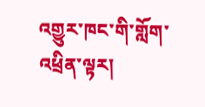འགྱུར་ཁང་གི་གློག་འཕྲིན་ལྟར།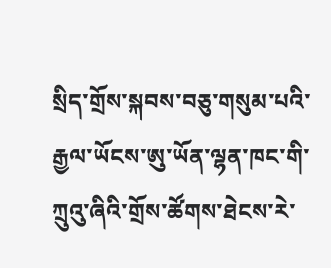སྲིད་གྲོས་སྐབས་བཅུ་གསུམ་པའི་རྒྱལ་ཡོངས་ཨུ་ཡོན་ལྷན་ཁང་གི་ཀྲུའུ་ཞིའི་གྲོས་ཚོགས་ཐེངས་རེ་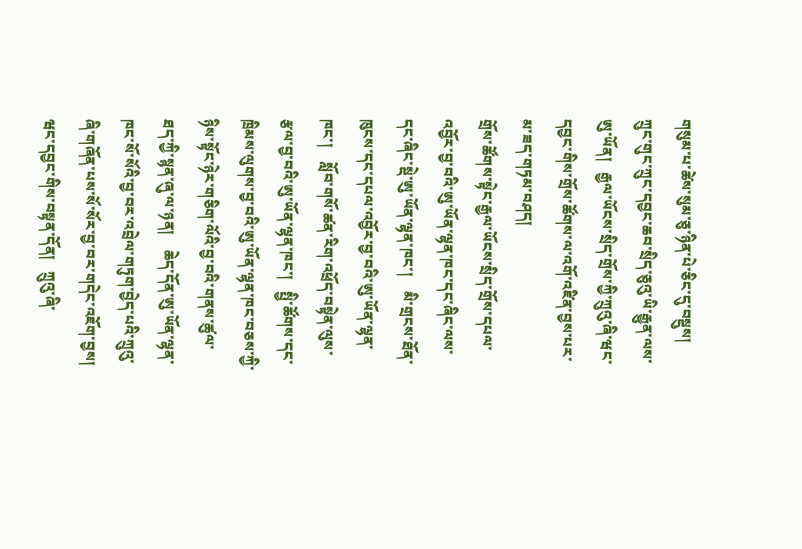གསུམ་པ་ཚེས་སུམ་ཅུ་ཉིན་པེ་ཅིང་དུ་བསྡུས།  ཀྲུང་གུང་ཀྲུང་དབྱང་ཆབ་སྲིད་ཅུའུ་ཡི་རྒྱུན་ལས་ཨུ་ཡོན།   རྒྱལ་ཡོངས་སྲིད་གྲོས་ཀྱི་ཀྲུའུ་ཞི་ཝང་དབྱང་གིས་གྲོས་ཚོགས་ལ་འགོ་འཛིན་བྱས་པར་མ་ཟད་གཏམ་བཤད།
གྲོས་ཚོགས་སྟེང་རྒྱལ་ཡོངས་སྲིད་གྲོས་དཔལ་འབྱོར་བྱ་བའི་ཨུ་ཡོན་ལྷན་ཁང་དང་ཞིང་ལས་དང་ཞིང་སྡེ་ཨུ་ཡོན་ལྷན་ཁང་།    མི་གྲངས་ཐོན་ཁུངས་དང་དཔལ་འབྱོར་བྱ་བའི་ཨུ་ཡོན་ལྷན་ཁང་།    སློབ་གསོ་ཚན་རིག་འཕྲོད་བསྟེན་ལུས་རྩལ་བྱ་བའི་ཨུ་ཡོན་ལྷན་ཁང་།   སྤྱི་ཚོགས་དང་ཁྲིམས་ལུགས་བྱ་བའི་ཨུ་ཡོན་ལྷན་ཁང་བཅས་ཀྱི་ཉིས་སྟོང་ཉེར་གཅིག་ལོའི་བྱ་བའི་གནས་ཚུལ་ཐད་ཀྱི་སྙན་ཞུ་ལ་ཉན།    ཆེད་དོན་ཨུ་ཡོན་ལྷན་ཁང་སོ་སོའི་བྱ་བར་འབྲེལ་གཏུག་བྱེད་པའི་ཀྲུའུ་ཞི་གཞོན་པས་སོ་སོར་བྱ་བར་གདེང་འཇོག་བྱས།
ཝང་དབྱང་གིས་བསྟན་དོན།   ཀྲུའུ་ཞི་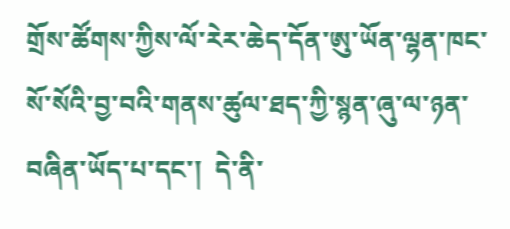གྲོས་ཚོགས་ཀྱིས་ལོ་རེར་ཆེད་དོན་ཨུ་ཡོན་ལྷན་ཁང་སོ་སོའི་བྱ་བའི་གནས་ཚུལ་ཐད་ཀྱི་སྙན་ཞུ་ལ་ཉན་བཞིན་ཡོད་པ་དང་།  དེ་ནི་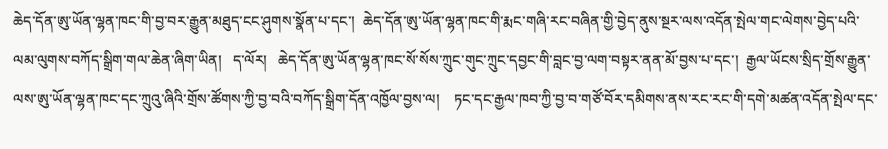ཆེད་དོན་ཨུ་ཡོན་ལྷན་ཁང་གི་བྱ་བར་རྒྱུན་མཐུད་ངང་ཤུགས་སྣོན་པ་དང་།  ཆེད་དོན་ཨུ་ཡོན་ལྷན་ཁང་གི་རྨང་གཞི་རང་བཞིན་གྱི་བྱེད་ནུས་སྔར་ལས་འདོན་སྤེལ་གང་ལེགས་བྱེད་པའི་ལམ་ལུགས་བཀོད་སྒྲིག་གལ་ཆེན་ཞིག་ཡིན།   ད་ལོར།   ཆེད་དོན་ཨུ་ཡོན་ལྷན་ཁང་སོ་སོས་ཀྲུང་གུང་ཀྲུང་དབྱང་གི་བླང་བྱ་ལག་བསྟར་ནན་མོ་བྱས་པ་དང་།  རྒྱལ་ཡོངས་སྲིད་གྲོས་རྒྱུན་ལས་ཨུ་ཡོན་ལྷན་ཁང་དང་ཀྲུའུ་ཞིའི་གྲོས་ཚོགས་ཀྱི་བྱ་བའི་བཀོད་སྒྲིག་དོན་འཁྱོལ་བྱས་ལ།    ཏང་དང་རྒྱལ་ཁབ་ཀྱི་བྱ་བ་གཙོ་བོར་དམིགས་ནས་རང་རང་གི་དགེ་མཚན་འདོན་སྤེལ་དང་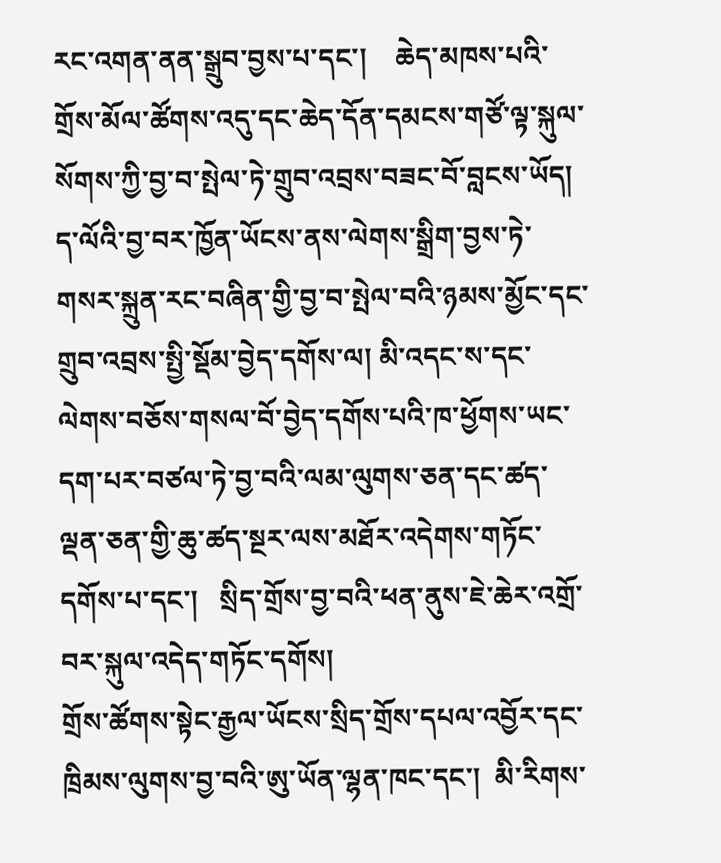རང་འགན་ནན་སྒྲུབ་བྱས་པ་དང་།    ཆེད་མཁས་པའི་གྲོས་མོལ་ཚོགས་འདུ་དང་ཆེད་དོན་དམངས་གཙོ་ལྟ་སྐུལ་སོགས་ཀྱི་བྱ་བ་སྤེལ་ཏེ་གྲུབ་འབྲས་བཟང་བོ་བླངས་ཡོད།    ད་ལོའི་བྱ་བར་ཁྱོན་ཡོངས་ནས་ལེགས་སྒྲིག་བྱས་ཏེ་གསར་སྐྲུན་རང་བཞིན་གྱི་བྱ་བ་སྤེལ་བའི་ཉམས་མྱོང་དང་གྲུབ་འབྲས་སྤྱི་སྡོམ་བྱེད་དགོས་ལ། མི་འདང་ས་དང་ལེགས་བཅོས་གསལ་བོ་བྱེད་དགོས་པའི་ཁ་ཕྱོགས་ཡང་དག་པར་བཙལ་ཏེ་བྱ་བའི་ལམ་ལུགས་ཅན་དང་ཚད་ལྡན་ཅན་གྱི་ཆུ་ཚད་སྔར་ལས་མཐོར་འདེགས་གཏོང་དགོས་པ་དང་།   སྲིད་གྲོས་བྱ་བའི་ཕན་ནུས་ཇེ་ཆེར་འགྲོ་བར་སྐུལ་འདེད་གཏོང་དགོས།
གྲོས་ཚོགས་སྟེང་རྒྱལ་ཡོངས་སྲིད་གྲོས་དཔལ་འབྱོར་དང་ཁྲིམས་ལུགས་བྱ་བའི་ཨུ་ཡོན་ལྷན་ཁང་དང་།  མི་རིགས་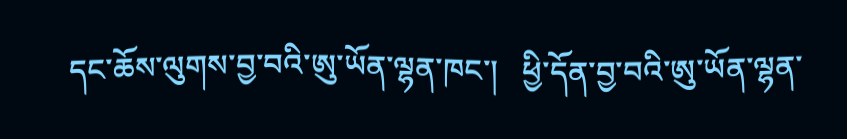དང་ཆོས་ལུགས་བྱ་བའི་ཨུ་ཡོན་ལྷན་ཁང་།   ཕྱི་དོན་བྱ་བའི་ཨུ་ཡོན་ལྷན་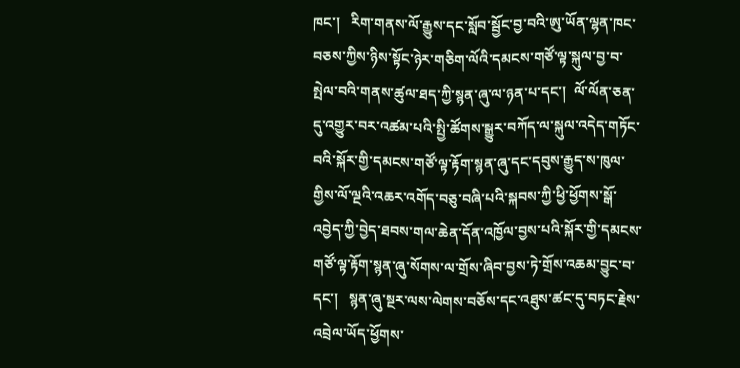ཁང་།   རིག་གནས་ལོ་རྒྱུས་དང་སློབ་སྦྱོང་བྱ་བའི་ཨུ་ཡོན་ལྷན་ཁང་བཅས་ཀྱིས་ཉིས་སྟོང་ཉེར་གཅིག་ལོའི་དམངས་གཙོ་ལྟ་སྐུལ་བྱ་བ་སྤེལ་བའི་གནས་ཚུལ་ཐད་ཀྱི་སྙན་ཞུ་ལ་ཉན་པ་དང་།  ལོ་ལོན་ཅན་དུ་འགྱུར་བར་འཚམ་པའི་སྤྱི་ཚོགས་སྒྱུར་བཀོད་ལ་སྐུལ་འདེད་གཏོང་བའི་སྐོར་གྱི་དམངས་གཙོ་ལྟ་རྟོག་སྙན་ཞུ་དང་དབུས་རྒྱུད་ས་ཁུལ་གྱིས་ལོ་ལྔའི་འཆར་འགོད་བཅུ་བཞི་པའི་སྐབས་ཀྱི་ཕྱི་ཕྱོགས་སྒོ་འབྱེད་ཀྱི་བྱེད་ཐབས་གལ་ཆེན་དོན་འཁྱོལ་བྱས་པའི་སྐོར་གྱི་དམངས་གཙོ་ལྟ་རྟོག་སྙན་ཞུ་སོགས་ལ་གྲོས་ཞིབ་བྱས་ཏེ་གྲོས་འཆམ་བྱུང་བ་དང་།   སྙན་ཞུ་སྔར་ལས་ལེགས་བཅོས་དང་འཐུས་ཚང་དུ་བཏང་རྗེས་འབྲེལ་ཡོད་ཕྱོགས་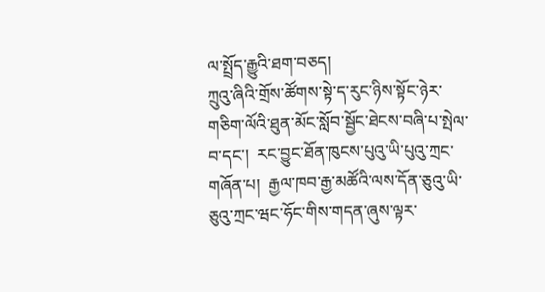ལ་སྤྲོད་རྒྱུའི་ཐག་བཅད།
ཀྲུའུ་ཞིའི་གྲོས་ཚོགས་སྟེ་ད་རུང་ཉིས་སྟོང་ཉེར་གཅིག་ལོའི་ཐུན་མོང་སློབ་སྦྱོང་ཐེངས་བཞི་པ་སྤེལ་བ་དང་།  རང་བྱུང་ཐོན་ཁུངས་པུའུ་ཡི་པུའུ་ཀྲང་གཞོན་པ།  རྒྱལ་ཁབ་རྒྱ་མཚོའི་ལས་དོན་ཅུའུ་ཡི་ཅུའུ་ཀྲང་ཝང་ཧོང་གིས་གདན་ཞུས་ལྟར་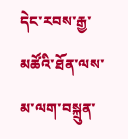དེང་རབས་རྒྱ་མཚོའི་ཐོན་ལས་མ་ལག་བསྐྲུན་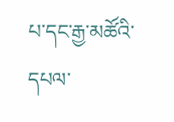པ་དང་རྒྱ་མཚོའི་དཔལ་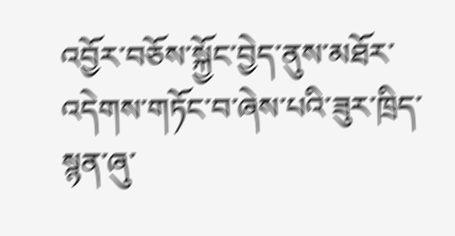འབྱོར་བཅོས་སྐྱོང་བྱེད་ནུས་མཐོར་འདེགས་གཏོང་བ་ཞེས་པའི་ཟུར་ཁྲིད་སྙན་ཞུ་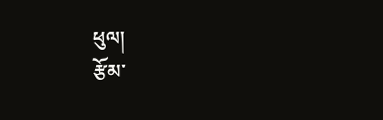ཕུལ།
རྩོམ་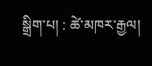སྒྲིག་པ། : ཚེ་མཁར་རྒྱལ།